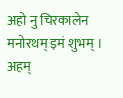अहो नु चिरकालेन मनोरथम् इमं शुभम् । अहम्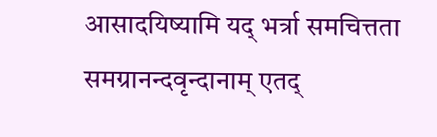आसादयिष्यामि यद् भर्त्रा समचित्तता
समग्रानन्दवृन्दानाम् एतद्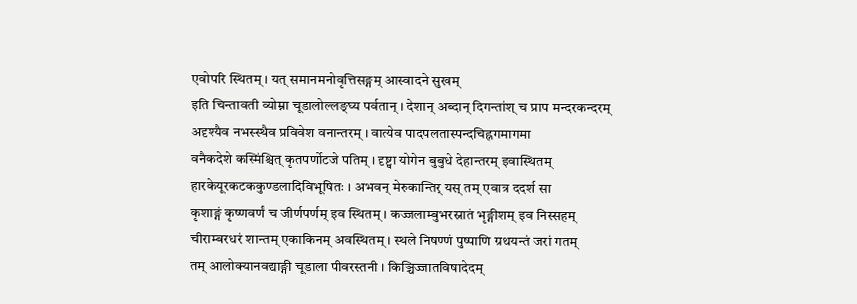एवोपरि स्थितम् । यत् समानमनोवृत्तिसङ्गम् आस्वादने सुखम्
इति चिन्तावती व्योम्ना चूडालोल्लङ्घ्य पर्वतान् । देशान् अब्दान् दिगन्तांश् च प्राप मन्दरकन्दरम्
अदृश्यैव नभस्स्थैव प्रविवेश वनान्तरम् । वात्येव पादपलतास्पन्दचिह्नगमागमा
वनैकदेशे कस्मिंश्चित् कृतपर्णोटजे पतिम् । दृष्ट्वा योगेन बुबुधे देहान्तरम् इवास्थितम्
हारकेयूरकटककुण्डलादिविभूषितः । अभवन् मेरुकान्तिर् यस् तम् एवात्र ददर्श सा
कृशाङ्गं कृष्णवर्णं च जीर्णपर्णम् इव स्थितम् । कज्जलाम्बुभरस्नातं भृङ्गीशम् इव निस्सहम्
चीराम्बरधरं शान्तम् एकाकिनम् अवस्थितम् । स्थले निषण्णं पुष्पाणि ग्रथयन्तं जरां गतम्
तम् आलोक्यानवद्याङ्गी चूडाला पीवरस्तनी । किञ्चिज्जातविषादेदम्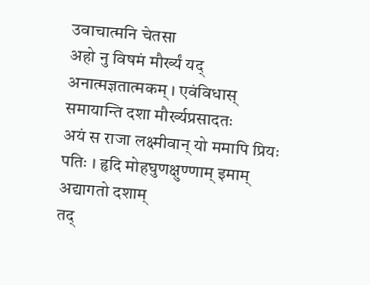उवाचात्मनि चेतसा
अहो नु विषमं मौर्ख्यं यद् अनात्मज्ञतात्मकम् । एवंविधास् समायान्ति दशा मौर्ख्यप्रसादतः
अयं स राजा लक्ष्मीवान् यो ममापि प्रियः पतिः । हृदि मोहघुणक्षुण्णाम् इमाम् अद्यागतो दशाम्
तद्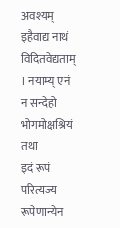अवश्यम् इहैवाद्य नाथं विदितवेद्यताम् । नयाम्य् एनं न सन्देहो भोगमोक्षश्रियं तथा
इदं रूपं परित्यज्य रूपेणान्येन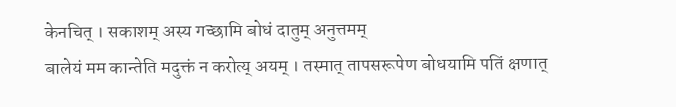केनचित् । सकाशम् अस्य गच्छामि बोधं दातुम् अनुत्तमम्
बालेयं मम कान्तेति मदुक्तं न करोत्य् अयम् । तस्मात् तापसरूपेण बोधयामि पतिं क्षणात्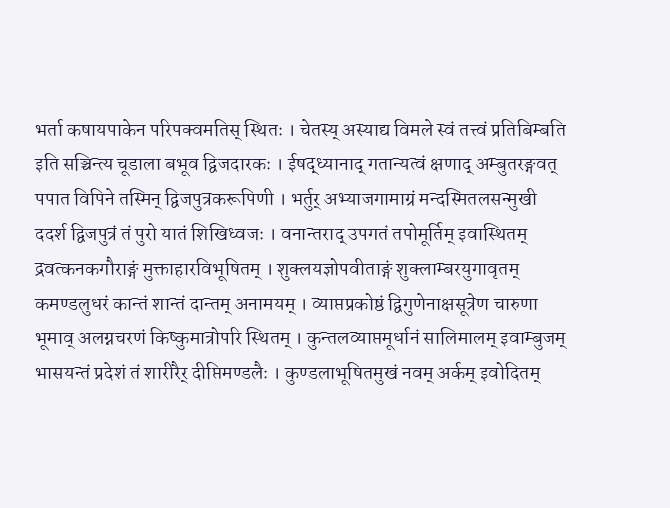भर्ता कषायपाकेन परिपक्वमतिस् स्थितः । चेतस्य् अस्याद्य विमले स्वं तत्त्वं प्रतिबिम्बति
इति सञ्चिन्त्य चूडाला बभूव द्विजदारकः । ईषद्ध्यानाद् गतान्यत्वं क्षणाद् अम्बुतरङ्गवत्
पपात विपिने तस्मिन् द्विजपुत्रकरूपिणी । भर्तुर् अभ्याजगामाग्रं मन्दस्मितलसन्मुखी
ददर्श द्विजपुत्रं तं पुरो यातं शिखिध्वजः । वनान्तराद् उपगतं तपोमूर्तिम् इवास्थितम्
द्रवत्कनकगौराङ्गं मुक्ताहारविभूषितम् । शुक्लयज्ञोपवीताङ्गं शुक्लाम्बरयुगावृतम्
कमण्डलुधरं कान्तं शान्तं दान्तम् अनामयम् । व्याप्तप्रकोष्ठं द्विगुणेनाक्षसूत्रेण चारुणा
भूमाव् अलग्नचरणं किष्कुमात्रोपरि स्थितम् । कुन्तलव्याप्तमूर्धानं सालिमालम् इवाम्बुजम्
भासयन्तं प्रदेशं तं शारीरैर् दीप्तिमण्डलैः । कुण्डलाभूषितमुखं नवम् अर्कम् इवोदितम्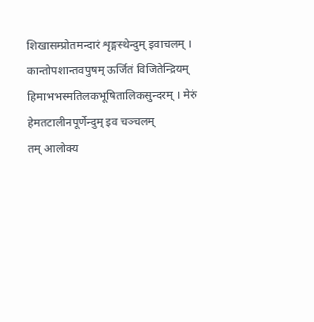शिखासम्प्रोतमन्दारं शृङ्गस्थेन्दुम् इवाचलम् । कान्तोपशान्तवपुषम् ऊर्जितं विजितेन्द्रियम्
हिमाभभस्मतिलकभूषितालिकसुन्दरम् । मेरुं हेमतटालीनपूर्णेन्दुम् इव चञ्चलम्
तम् आलोक्य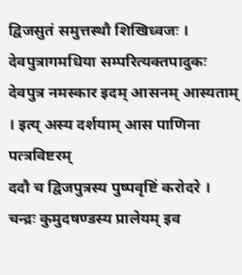द्विजसुतं समुत्तस्थौ शिखिध्वजः । देवपुत्रागमधिया सम्परित्यक्तपादुकः
देवपुत्र नमस्कार इदम् आसनम् आस्यताम् । इत्य् अस्य दर्शयाम् आस पाणिना पत्त्रविष्टरम्
ददौ च द्विजपुत्रस्य पुष्पवृष्टिं करोदरे । चन्द्रः कुमुदषण्डस्य प्रालेयम् इव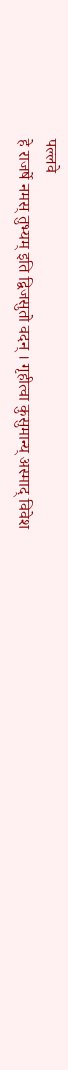पल्लवे
हे राजर्षे नमस् तुभ्यम् इति द्विजसुतो वदन् । गृहीत्वा कुसुमान्य् अस्माद् विवेश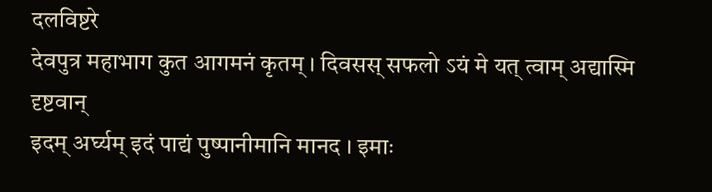दलविष्टरे
देवपुत्र महाभाग कुत आगमनं कृतम् । दिवसस् सफलो ऽयं मे यत् त्वाम् अद्यास्मि दृष्टवान्
इदम् अर्घ्यम् इदं पाद्यं पुष्पानीमानि मानद । इमाः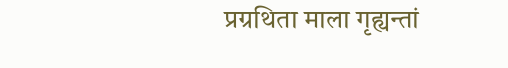प्रग्रथिता माला गृह्यन्तां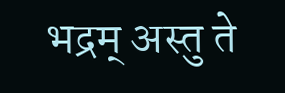भद्रम् अस्तु ते